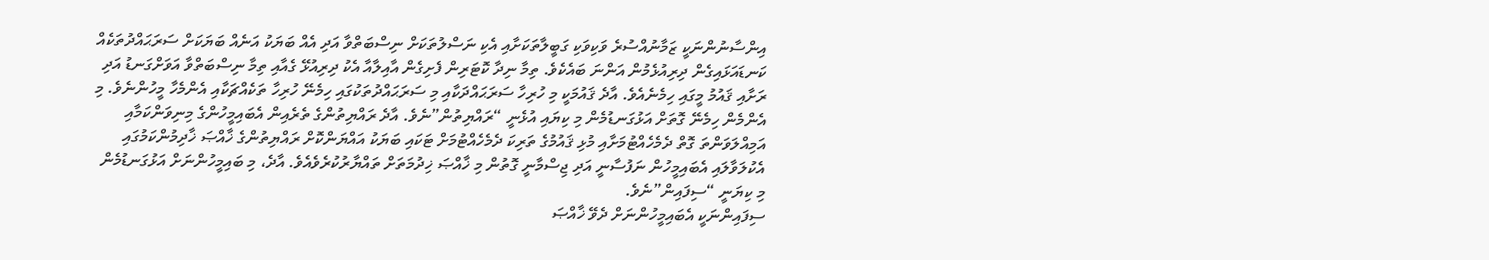އިންސާނުންނަކީ ޒަމާނުއްސުރެ ވަކިވަކި ގަބީލާތަކަށާއި އެކި ނަސްލުތަކަށް ނިސްބަތްވާ އަދި އެއް ބަޔަކު އަނެއް ބަޔަކަށް ސަރަޙައްދުތަކެއް ކަނޑައަޅައިގެން ދިރިއުޅެމުން އަންނަ ބައެކެވެ. ތިމާ ނިދާ ކޮޓަރިން ފެށިގެން އާއިލާއާ އެކު ދިރިއުޅޭ ގެއާއި ތިމާ ނިސްބަތްވާ އަވަށްގަނޑު އަދި ރަށާއި ޤައުމު މީގައި ހިމެނެއެވެ. އާދެ ޤައުމަކީ މި ހުރިހާ ސަރަޙައްދަކާއި މި ސަރަޙައްދުތަކުގައި ހިމެނޭ ހުރިހާ ތަކެއްޗަކާއި އެންމެހާ މީހުންނެވެ. މި އެންމެން ހިމެނޭ ގޮތަށް އަޅުގަނޑުމެން މި ކިޔައި އުޅެނީ “ރައްޔިތުން”ނެވެ. އާދެ ރައްޔިތުންގެ ތެރެއިން އެބައިމީހުންގެ މިނިވަންކަމާއި އަމިއްލަވަންތަ ގޮތް ދެމެހެއްޓުމަށާއި މުޅި ޤައުމުގެ ތަރިކަ ދެމެހެއްޓުމަށް ޓަކައި ބަޔަކު އައްޔަންކޮށް ރައްޔިތުންގެ ޚާއްޞަ ޚާދިމުންކަމުގައި އެކުލަވާލައި އެބައިމީހުން ނަފުސާނީ އަދި ޖިސްމާނީ ގޮތުން މި ޚާއްޞަ ޚިދުމަތަށް ތައްޔާރުކުރެވެއެވެ. އާދެ، މި ބައިމީހުންނަށް އަޅުގަނޑުމެން މި ކިޔަނީ “ސިފައިން”ނެވެ.
ސިފައިންނަކީ އެބައިމީހުންނަށް ދެވޭ ޚާއްޞަ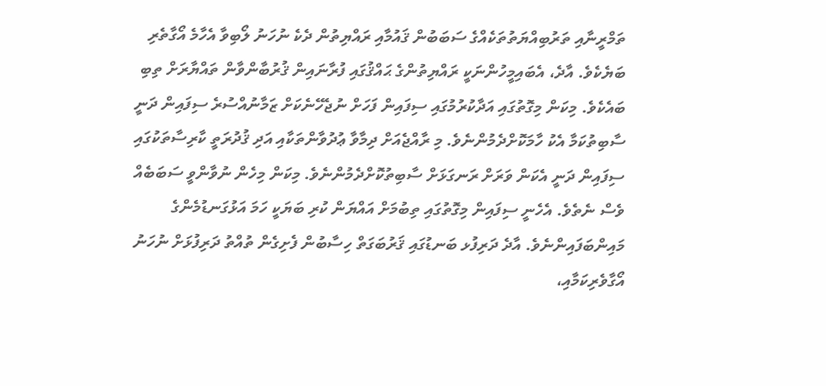ތަމްރީނާއި ތަރުބިއްޔަތުތަކެއްގެ ސަބަބުން ޤައުމާއި ރައްޔިތުން ދެކެ ނުހަނު ލޯބިވާ އެހާމެ އޯގާތެރި ބަޔެކެވެ. އާދެ، އެބައިމީހުންނަކީ ރައްޔިތުންގެ ޙައްޤުގައި ފުރާނައިން ޤުރުބާންވާން ތައްޔާރަށް ތިބި ބައެކެވެ. މިކަން މިގޮތުގައި އަދާކުރުމުގައި ސިފައިން ފަހަށް ނުޖެހޭނެކަށް ޒަމާނުއްސުރެ ސިފައިން ދަނީ ސާބިތުކަމާ އެކު ހާމަކޮށްދެމުންނެވެ. މި ރާއްޖެއަށް ދިމާވާ ޢުދުވާންތަކާއި އަދި ޤުދުރަތީ ކާރިސާތަކުގައި ސިފައިން ދަނީ އެކަން ވަރަށް ރަނގަޅަށް ސާބިތުކޮށްދެމުންނެވެ. މިކަން މިހެން ނުވާންވީ ސަބަބެއް ވެސް ނެތެވެ. އެހެނީ ސިފައިން މިގޮތުގައި ތިބުމަށް އައްޔަން ކުރި ބަޔަކީ ހަމަ އަޅުގަނޑުމެންގެ މައިންބަފައިންނެވެ. އާދެ ދަރިފުޅ ބަނޑުގައި ޤަރުބަގަތް ހިސާބުން ފެށިގެން ތުއްތު ދަރިފުޅަށް ނުހަނު އޯގާވެރިކަމާއި،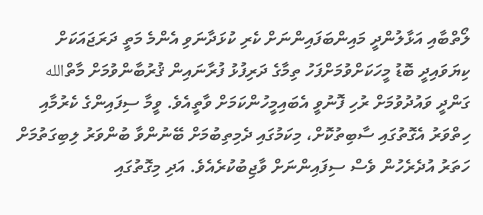ލޯތްބާއި އަޅާލުންދީ މައިންބަފައިންނަށް ކެރި ކުޅަދާނަވި އެންމެ މަތީ ދަރަޖައަކަށް ކިޔަވައިދީ ބޮޑު މީހަކަށްވުމަށްފަހު ތިމާގެ ދަރިފުޅު ފުރާނައިން ޤުރުބާންވުމަށް މާތްالله ގަންދީ ވައުދުވުމަށް ރުހި ފޮނުވީ އެބައިމީހުންކަމަށް ވާތީއެވެ. ވީމާ ސިފައިންގެ ކެރުމާއި ހިތްވަރު އެގޮތުގައި ސާބިތުކޮށް، މިކަމުގައި ދެމިތިބުމަށް ބޭނުންވާ ބުންވަރު ލިބިގަތުމަށް ހަތަރު އުދެރެހުން ވެސް ސިފައިންނަށް ވާޖިބުކުރެއެވެ. އަދި މިގޮތުގައި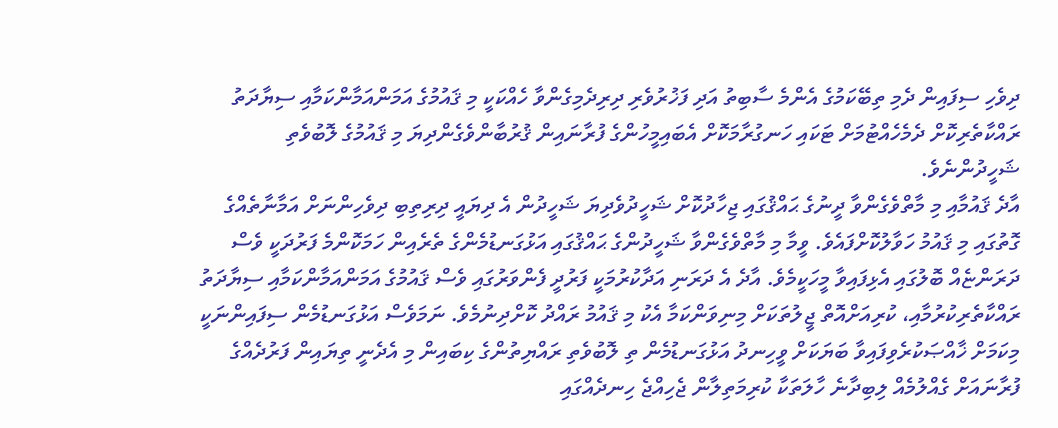ދިވެހި ސިފައިން ދެމި ތިބޭކަމުގެ އެންމެ ސާބިތު އަދި ފަޚުރުވެރި ދިރިދެމިގެންވާ ހެއްކަކީ މި ޤައުމުގެ އަމަންއަމާންކަމާއި ސިޔާދަތު ރައްކާތެރިކޮށް ދެމެހެއްޓުމަށް ޓަކައި ހަނގުރާމަކޮށް އެބައިމީހުންގެ ފުރާނައިން ޤުރުބާންވެގެންދިޔަ މި ޤައުމުގެ ލޮބުވެތި ޝަހީދުންނެވެ.
އާދެ ޤައުމާއި މި މާތްވެގެންވާ ދީނުގެ ޙައްޤުގައި ޖިހާދުކޮށް ޝަހީދުވެދިޔަ ޝަހީދުން އެ ދިޔައީ ދިރިތިބި ދިވެހިންނަށް އަމާނާތެއްގެ ގޮތުގައި މި ޤައުމު ހަވާލުކޮށްފައެވެ. ވީމާ މި މާތްވެގެންވާ ޝަހީދުންގެ ޙައްޤުގައި އަޅުގަނޑުމެންގެ ތެރެއިން ހަމަކޮންމެ ފަރުދަކީ ވެސް ދަރަންޏެއް ބޮލުގައި އެޅިފައިވާ މީހަކީމެވެ. އާދެ އެ ދަރަނި އަދާކުރުމަކީ ފަރުދީ ފެންވަރުގައި ވެސް ޤައުމުގެ އަމަންއަމާންކަމާއި ސިޔާދަތު ރައްކާތެރިކުރުމާއި، ކުރިއަށްއޮތް ޖީލުތަކަށް މިނިވަންކަމާ އެކު މި ޤައުމު ރައްދު ކޮށްދިނުމެވެ. ނަމަވެސް އަޅުގަނޑުމެން ސިފައިންނަކީ މިކަމަށް ޚާއްޞަކުރެވިފައިވާ ބަޔަކަށް ވީހިނދު އަޅުގަނޑުމެން ތި ލޮބުވެތި ރައްޔިތުންގެ ކިބައިން މި އެދެނީ ތިޔައިން ފަރުދެއްގެ ފުރާނައަށް ގެއްލުމެއް ލިބިދާނެ ހާލަތަކާ ކުރިމަތިލާން ޖެހިއްޖެ ހިނދެއްގައި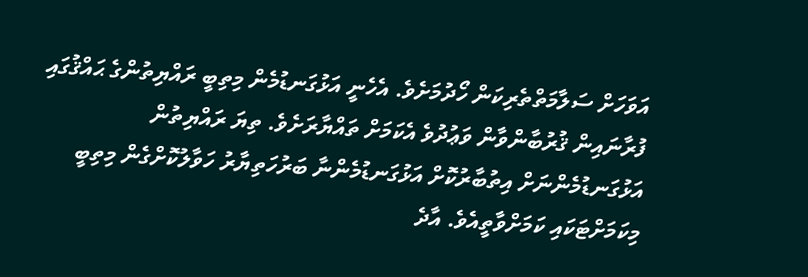އަވަހަށް ސަލާމަތްތެރިކަން ހޯދުމަށެވެ. އެހެނީ އަޅުގަނޑުމެން މިތިބީ ރައްޔިތުންގެ ޙައްޤުގައި ފުރާނައިން ޤުރުބާންވާން ވަޢުދުވެ އެކަމަށް ތައްޔާރަށެވެ. ތިޔަ ރައްޔިތުން އަޅުގަނޑުމެންނަށް އިތުބާރުކޮށް އަޅުގަނޑުމެންނާ ބަރުހަތިޔާރު ހަވާލުކޮށްގެން މިތިބީ މިކަމަށްޓަކައި ކަމަށްވާތީއެވެ. އާދެ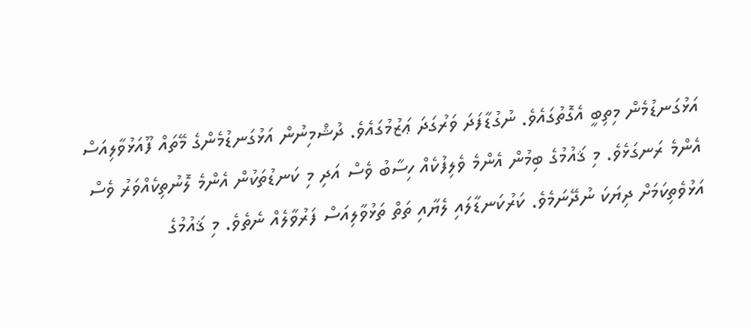އަޅުގަނޑުމެން މިތިބީ އެގޮތުގައެވެ. ނުގުޑާފަދަ ވަރުގަދަ ޢަޒުމުގައެވެ. ދުޝްމިނުން އަޅުގަނޑުމެންގެ މޭތައް ފޫއަޅުވާލިއަސް އެންމެ ރަނގަޅެވެ. މި ޤައުމުގެ ބިމުން އެންމެ ވެލިފުކެއް ހިސާބު ވެސް އަދި މި ކަނޑުތަކުން އެންމެ ލޮނުތިކެއްވަރު ވެސް އަޅުވެތިކަމަށް ދިޔަކަ ނުދޭނަމެވެ. ކަރުކަނޑާލައި ލެޔާއި ތަތް ތަޅުވާލިއަސް ފަރުވާލެއް ނެތެވެ. މި ޤައުމުގެ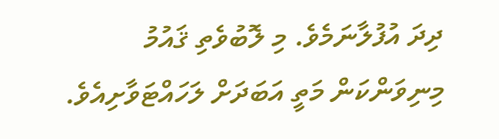ދިދަ އުފުލާނަމެވެ. މި ލޮބުވެތި ޤައުމު މިނިވަންކަން މަތީ އަބަދަށް ލަހައްޓަވާށިއެވެ.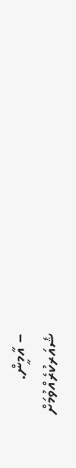– އާމީން.
ޝެއަރކުރެއްވުމަށް